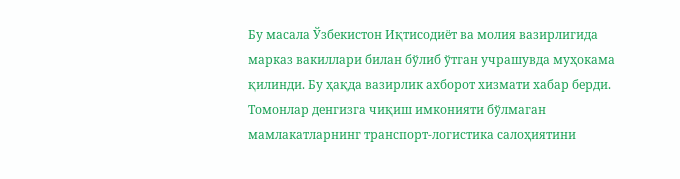Бу масала Ўзбекистон Иқтисодиёт ва молия вазирлигида марказ вакиллари билан бўлиб ўтган учрашувда муҳокама қилинди. Бу ҳақда вазирлик ахборот хизмати хабар берди.
Томонлар денгизга чиқиш имконияти бўлмаган мамлакатларнинг транспорт-логистика салоҳиятини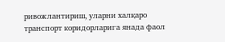ривожлантириш, уларни халқаро транспорт коридорларига янада фаол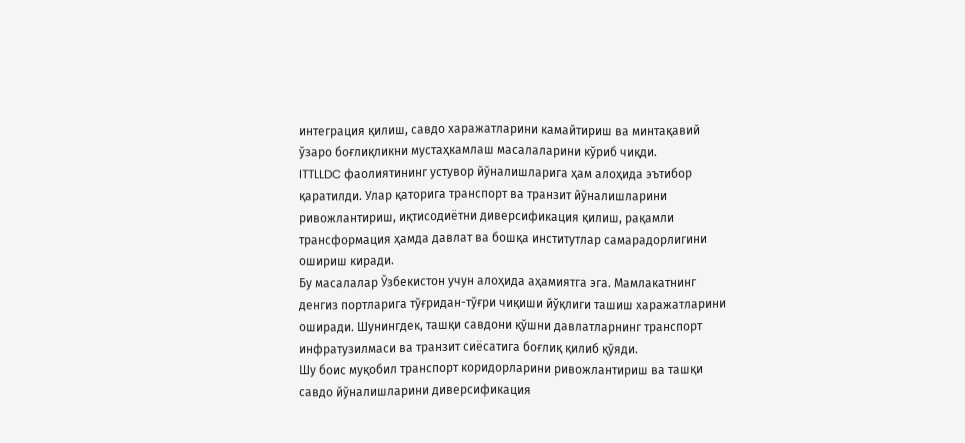интеграция қилиш, савдо харажатларини камайтириш ва минтақавий ўзаро боғлиқликни мустаҳкамлаш масалаларини кўриб чиқди.
ITTLLDC фаолиятининг устувор йўналишларига ҳам алоҳида эътибор қаратилди. Улар қаторига транспорт ва транзит йўналишларини ривожлантириш, иқтисодиётни диверсификация қилиш, рақамли трансформация ҳамда давлат ва бошқа институтлар самарадорлигини ошириш киради.
Бу масалалар Ўзбекистон учун алоҳида аҳамиятга эга. Мамлакатнинг денгиз портларига тўғридан-тўғри чиқиши йўқлиги ташиш харажатларини оширади. Шунингдек, ташқи савдони қўшни давлатларнинг транспорт инфратузилмаси ва транзит сиёсатига боғлиқ қилиб қўяди.
Шу боис муқобил транспорт коридорларини ривожлантириш ва ташқи савдо йўналишларини диверсификация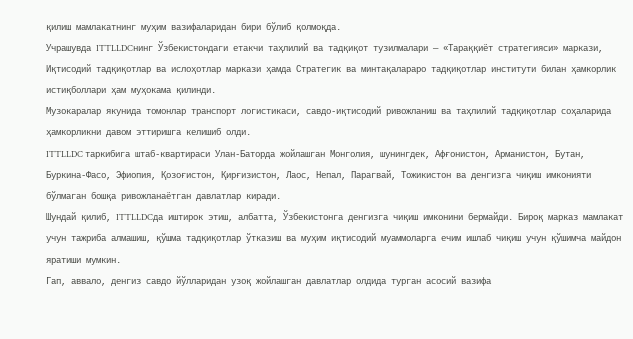қилиш мамлакатнинг муҳим вазифаларидан бири бўлиб қолмоқда.
Учрашувда ITTLLDCнинг Ўзбекистондаги етакчи таҳлилий ва тадқиқот тузилмалари — «Тараққиёт стратегияси» маркази, Иқтисодий тадқиқотлар ва ислоҳотлар маркази ҳамда Стратегик ва минтақалараро тадқиқотлар институти билан ҳамкорлик истиқболлари ҳам муҳокама қилинди.
Музокаралар якунида томонлар транспорт логистикаси, савдо-иқтисодий ривожланиш ва таҳлилий тадқиқотлар соҳаларида ҳамкорликни давом эттиришга келишиб олди.
ITTLLDC таркибига штаб-квартираси Улан-Баторда жойлашган Монголия, шунингдек, Афғонистон, Арманистон, Бутан, Буркина-Фасо, Эфиопия, Қозоғистон, Қирғизистон, Лаос, Непал, Парагвай, Тожикистон ва денгизга чиқиш имконияти бўлмаган бошқа ривожланаётган давлатлар киради.
Шундай қилиб, ITTLLDCда иштирок этиш, албатта, Ўзбекистонга денгизга чиқиш имконини бермайди. Бироқ марказ мамлакат учун тажриба алмашиш, қўшма тадқиқотлар ўтказиш ва муҳим иқтисодий муаммоларга ечим ишлаб чиқиш учун қўшимча майдон яратиши мумкин.
Гап, аввало, денгиз савдо йўлларидан узоқ жойлашган давлатлар олдида турган асосий вазифа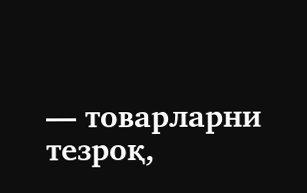— товарларни тезроқ,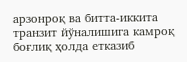арзонроқ ва битта-иккита транзит йўналишига камроқ боғлиқ ҳолда етказиб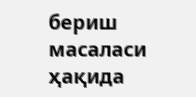бериш масаласи ҳақида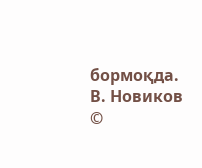бормоқда.
В. Новиков
©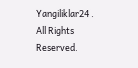Yangiliklar24 . All Rights Reserved.